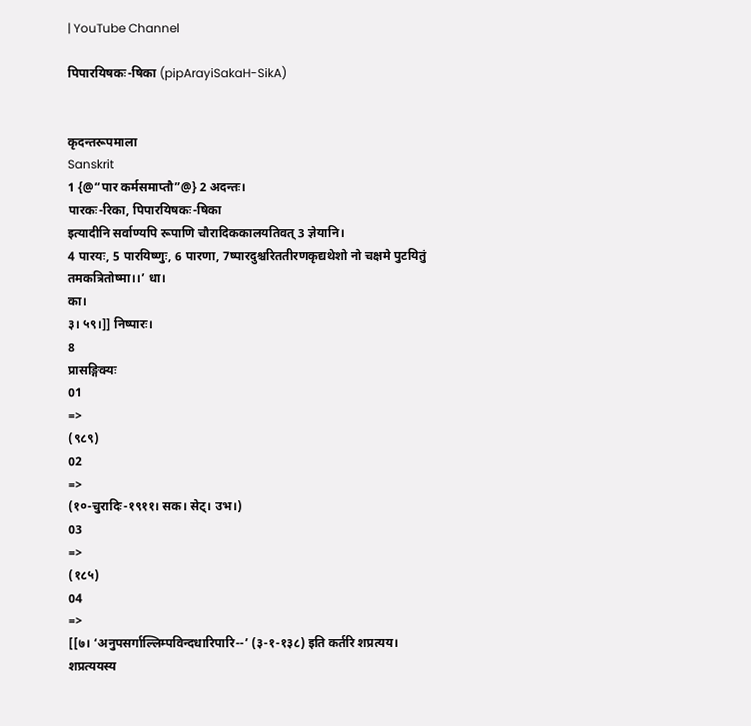| YouTube Channel

पिपारयिषकः-षिका (pipArayiSakaH-SikA)


कृदन्तरूपमाला
Sanskrit
1 {@“पार कर्मसमाप्तौ”@} 2 अदन्तः।
पारकः-रिका, पिपारयिषकः-षिका
इत्यादीनि सर्वाण्यपि रूपाणि चौरादिककालयतिवत् 3 ज्ञेयानि।
4 पारयः, 5 पारयिष्णुः, 6 पारणा, 7ष्पारदुश्चरिततीरणकृद्यथेशो नो चक्षमे पुटयितुं तमकत्रितोष्मा।।’ धा।
का।
३। ५९।]] निष्पारः।
8
प्रासङ्गिक्यः
01
=>
(९८९)
02
=>
(१०-चुरादिः-१९११। सक। सेट्। उभ।)
03
=>
(१८५)
04
=>
[[७। ‘अनुपसर्गाल्लिम्पविन्दधारिपारि--’ (३-१-१३८) इति कर्तरि शप्रत्यय। शप्रत्ययस्य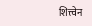शित्त्वेन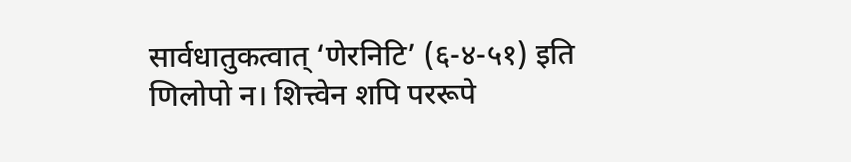सार्वधातुकत्वात् ‘णेरनिटि’ (६-४-५१) इति णिलोपो न। शित्त्वेन शपि पररूपे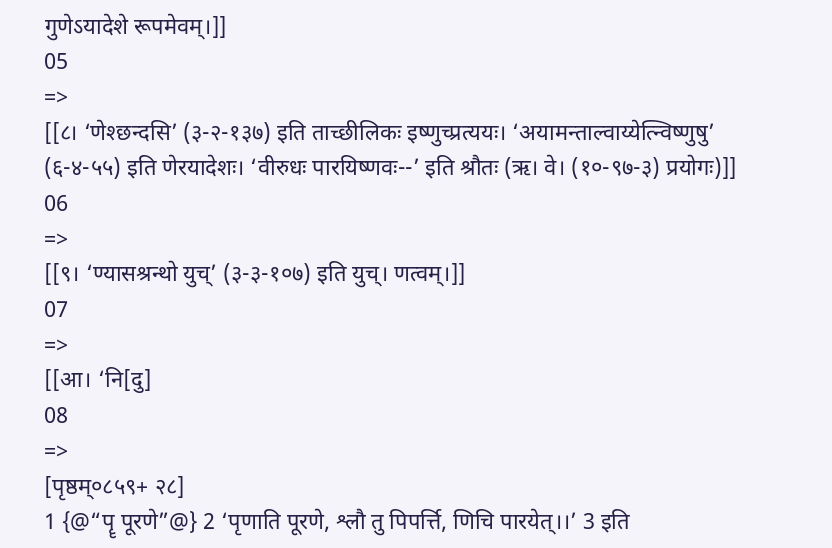गुणेऽयादेशे रूपमेवम्।]]
05
=>
[[८। ‘णेश्छन्दसि’ (३-२-१३७) इति ताच्छीलिकः इष्णुच्प्रत्ययः। ‘अयामन्ताल्वाय्येत्न्विष्णुषु’ (६-४-५५) इति णेरयादेशः। ‘वीरुधः पारयिष्णवः--’ इति श्रौतः (ऋ। वे। (१०-९७-३) प्रयोगः)]]
06
=>
[[९। ‘ण्यासश्रन्थो युच्’ (३-३-१०७) इति युच्। णत्वम्।]]
07
=>
[[आ। ‘नि[दु]
08
=>
[पृष्ठम्०८५९+ २८]
1 {@“पॄ पूरणे”@} 2 ‘पृणाति पूरणे, श्लौ तु पिपर्त्ति, णिचि पारयेत्।।’ 3 इति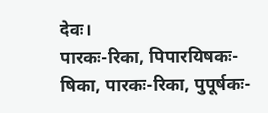देवः।
पारकः-रिका, पिपारयिषकः-षिका, पारकः-रिका, पुपूर्षकः-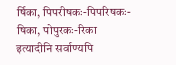र्षिका, पिपरीषकः-पिपरिषकः-षिका, पोपुरकः-रिका
इत्यादीनि सर्वाण्यपि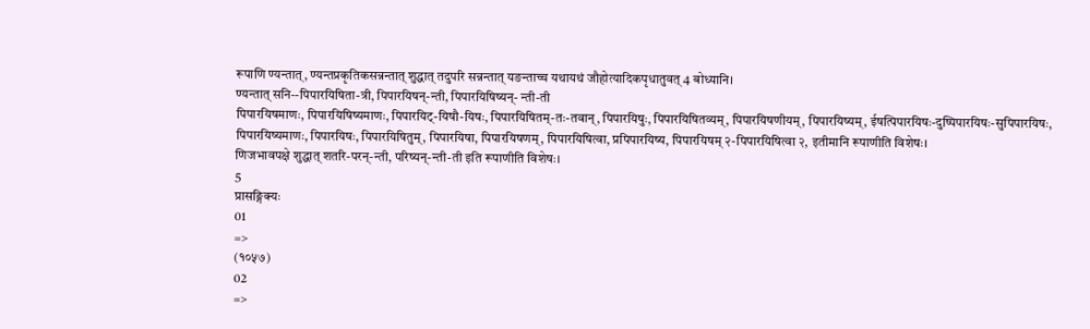रूपाणि ण्यन्तात्, ण्यन्तप्रकृतिकसन्नन्तात् शुद्धात् तदुपरि सन्नन्तात् यङन्ताच्च यथायथं जौहोत्यादिकपृधातुवत् 4 बोध्यानि।
ण्यन्तात् सनि--पिपारयिषिता-त्री, पिपारयिषन्-न्ती, पिपारयिषिष्यन्- न्ती-ती
पिपारयिषमाणः, पिपारयिषिष्यमाणः, पिपारयिट्-यिषौ-यिषः, पिपारयिषितम्-तः-तवान्, पिपारयिषुः, पिपारयिषितव्यम्, पिपारयिषणीयम्, पिपारयिष्यम्, ईषत्पिपारयिषः-दुष्पिपारयिषः-सुपिपारयिषः, पिपारयिष्यमाणः, पिपारयिषः, पिपारयिषितुम्, पिपारयिषा, पिपारयिषणम्, पिपारयिषित्वा, प्रपिपारयिष्य, पिपारयिषम् २-पिपारयिषित्वा २, इतीमानि रूपाणीति विशेषः।
णिजभावपक्षे शुद्धात् शतरि-परन्-न्ती, परिष्यन्-न्ती-ती इति रूपाणीति विशेषः।
5
प्रासङ्गिक्यः
01
=>
(१०५७)
02
=>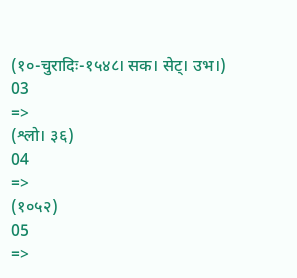(१०-चुरादिः-१५४८। सक। सेट्। उभ।)
03
=>
(श्लो। ३६)
04
=>
(१०५२)
05
=>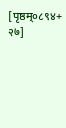[पृष्ठम्०८९४+ २७]